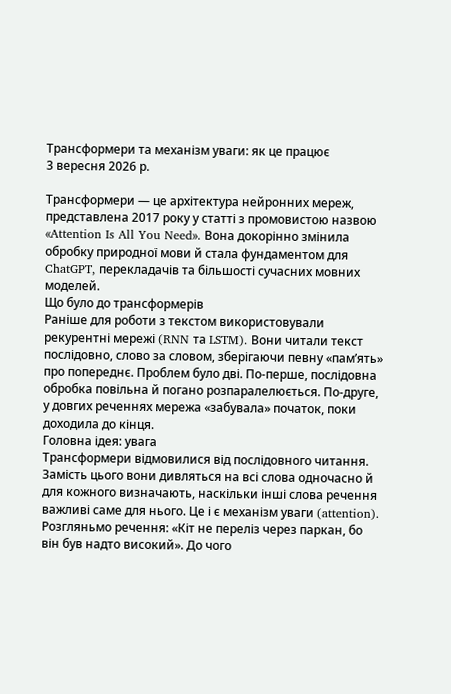Трансформери та механізм уваги: як це працює
3 вересня 2026 р.

Трансформери — це архітектура нейронних мереж, представлена 2017 року у статті з промовистою назвою «Attention Is All You Need». Вона докорінно змінила обробку природної мови й стала фундаментом для ChatGPT, перекладачів та більшості сучасних мовних моделей.
Що було до трансформерів
Раніше для роботи з текстом використовували рекурентні мережі (RNN та LSTM). Вони читали текст послідовно, слово за словом, зберігаючи певну «памʼять» про попереднє. Проблем було дві. По-перше, послідовна обробка повільна й погано розпаралелюється. По-друге, у довгих реченнях мережа «забувала» початок, поки доходила до кінця.
Головна ідея: увага
Трансформери відмовилися від послідовного читання. Замість цього вони дивляться на всі слова одночасно й для кожного визначають, наскільки інші слова речення важливі саме для нього. Це і є механізм уваги (attention).
Розгляньмо речення: «Кіт не переліз через паркан, бо він був надто високий». До чого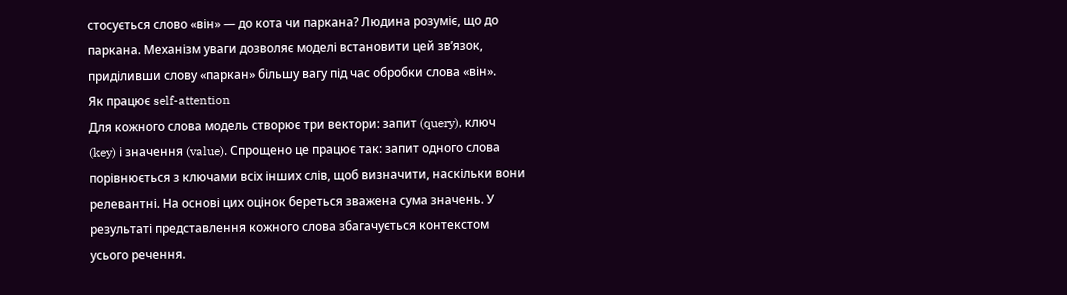стосується слово «він» — до кота чи паркана? Людина розуміє, що до паркана. Механізм уваги дозволяє моделі встановити цей звʼязок, приділивши слову «паркан» більшу вагу під час обробки слова «він».
Як працює self-attention
Для кожного слова модель створює три вектори: запит (query), ключ (key) і значення (value). Спрощено це працює так: запит одного слова порівнюється з ключами всіх інших слів, щоб визначити, наскільки вони релевантні. На основі цих оцінок береться зважена сума значень. У результаті представлення кожного слова збагачується контекстом усього речення.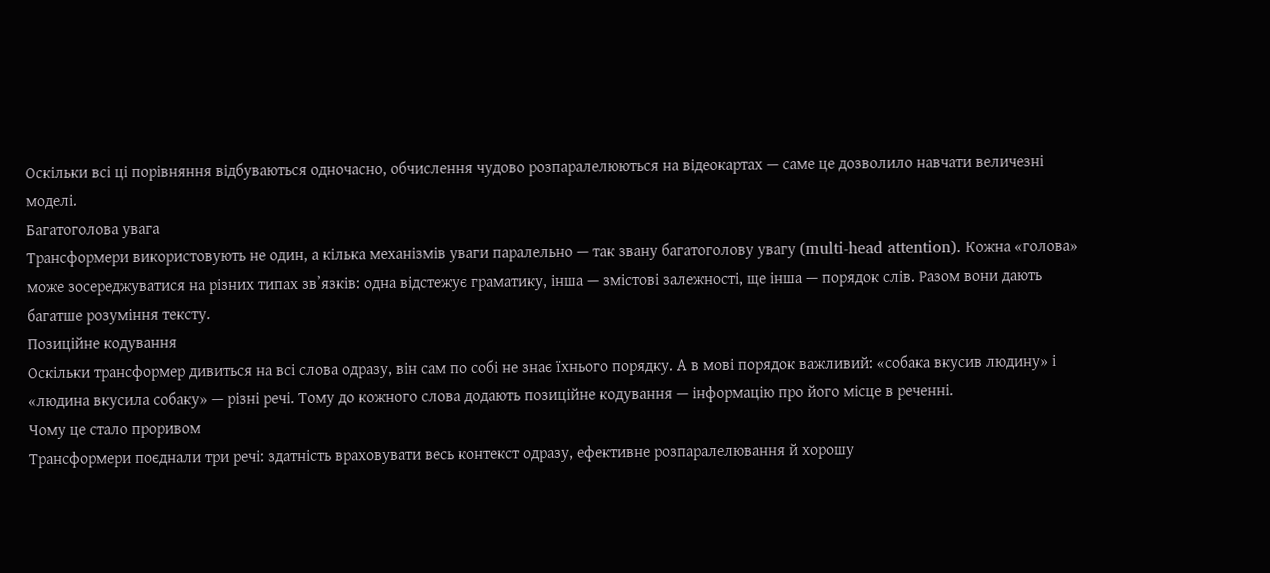Оскільки всі ці порівняння відбуваються одночасно, обчислення чудово розпаралелюються на відеокартах — саме це дозволило навчати величезні моделі.
Багатоголова увага
Трансформери використовують не один, а кілька механізмів уваги паралельно — так звану багатоголову увагу (multi-head attention). Кожна «голова» може зосереджуватися на різних типах звʼязків: одна відстежує граматику, інша — змістові залежності, ще інша — порядок слів. Разом вони дають багатше розуміння тексту.
Позиційне кодування
Оскільки трансформер дивиться на всі слова одразу, він сам по собі не знає їхнього порядку. А в мові порядок важливий: «собака вкусив людину» і «людина вкусила собаку» — різні речі. Тому до кожного слова додають позиційне кодування — інформацію про його місце в реченні.
Чому це стало проривом
Трансформери поєднали три речі: здатність враховувати весь контекст одразу, ефективне розпаралелювання й хорошу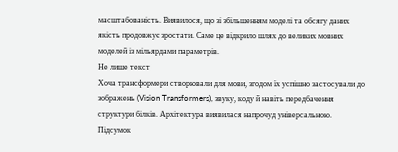масштабованість. Виявилося, що зі збільшенням моделі та обсягу даних якість продовжує зростати. Саме це відкрило шлях до великих мовних моделей із мільярдами параметрів.
Не лише текст
Хоча трансформери створювали для мови, згодом їх успішно застосували до зображень (Vision Transformers), звуку, коду й навіть передбачення структури білків. Архітектура виявилася напрочуд універсальною.
Підсумок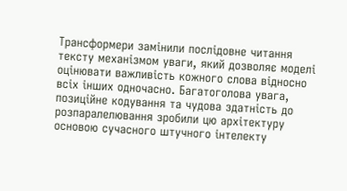Трансформери замінили послідовне читання тексту механізмом уваги, який дозволяє моделі оцінювати важливість кожного слова відносно всіх інших одночасно. Багатоголова увага, позиційне кодування та чудова здатність до розпаралелювання зробили цю архітектуру основою сучасного штучного інтелекту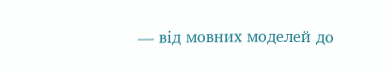— від мовних моделей до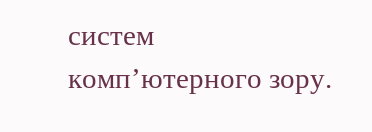систем компʼютерного зору.